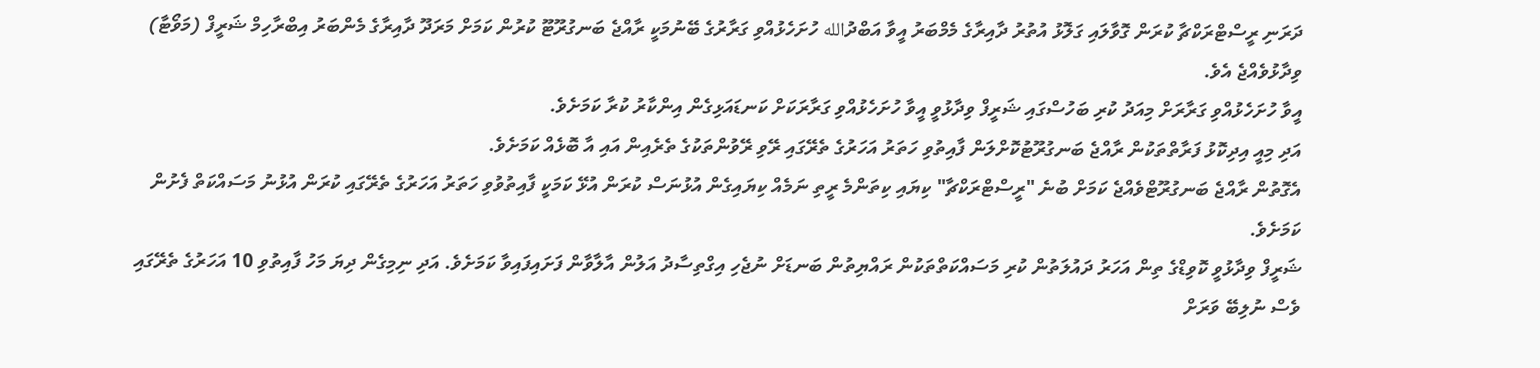ދަރަނި ރީސްޓްރަކްޗާ ކުރަން ގޮވާލައި ގަލޮޅު އުތުރު ދާއިރާގެ މެމްބަރު އީވާ އަބްދުالله ހުށަހެޅުއްވި ގަރާރުގެ ބޭނުމަކީ ރާއްޖެ ބަނގުރޫޓޫ ކުރުން ކަމަށް މަރަދޫ ދާއިރާގެ މެންބަރު އިބްރާހިމް ޝަރީފް (މަވޯޓާ) ވިދާޅުވެއްޖެ އެވެ.
އީވާ ހުށަހެޅުއްވި ގަރާރަށް މިއަދު ކުރި ބަހުސްގައި ޝަރީފް ވިދާޅުވީ އީވާ ހުށަހެޅުއްވި ގަރާރަކަށް ކަނޑައަޅިގެން އިންކާރު ކުރާ ކަމަށެވެ.
އަދި މިއީ އިދިކޮޅު ފަރާތްތަކުން ރާއްޖެ ބަނގުރޫޓުކޮށްލަން ފާއިތުވި ހަތަރު އަހަރުގެ ތެރޭގައި ރޭވި ރޭވުންތަކުގެ ތެރެއިން އައި އާ ބޮޅެއް ކަމަށެވެ.
އެގޮތުން ރާއްޖެ ބަނގުރޫޓްވެއްޖެ ކަމަށް ބުނެ "ރީސްޓްރަކްޗާ" ކިޔައި ކިތަންމެ ރީތި ނަމެއް ކިޔައިގެން އުޅުނަސް ކުރަން އުޅޭ ކަމަކީ ފާއިތުވުވި ހަތަރު އަހަރުގެ ތެރޭގައި ކުރަން އުޅުނު މަސައްކަތް ފެށުން ކަމަށެވެ.
ޝަރީފް ވިދާޅުވީ ކޮވިޑްގެ ތިން އަހަރު ދައުލަތުން ކުރި މަސައްކަތްތަކުން ރައްޔިތުން ބަނޑަށް ނުޖެހި އިގްތިސާދު އަލުން އާލާވާން ފަށައިފައިވާ ކަމަށެވެ. އަދި ނިމިގެން ދިޔަ މަހު ފާއިތުވި 10 އަހަރުގެ ތެރޭގައި ވެސް ނުލިބޭ ވަރަށް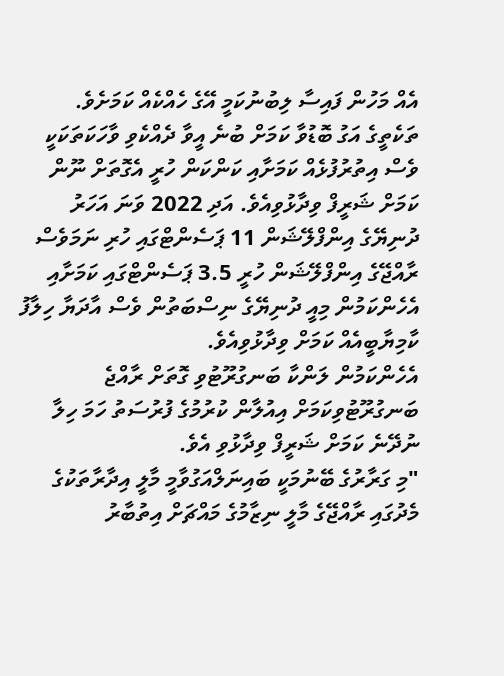އެއް މަހުން ފައިސާ ލިބުނުކަމީ އޭގެ ހެއްކެއް ކަމަށެވެ.
ތަކެތީގެ އަގު ބޮޑުވާ ކަމަށް ބުނެ އީވާ ދެއްކެވި ވާހަކަތަކަކީ ވެސް އިތުރުފުޅެއް ކަމަށާއި ކަންކަން ހުރީ އެގޮތަށް ނޫން ކަމަށް ޝަރީފް ވިދާޅުވިއެވެ. އަދި 2022 ވަނަ އަހަރު ދުނިޔޭގެ އިންފްލޭޝަން 11 ޕަސެންޓްގައި ހުރި ނަމަވެސް ރާއްޖޭގެ އިންފްލޭޝަން ހުރީ 3.5 ޕަސެންޓްގައި ކަމަށާއި އެހެންކަމުން މިއީ ދުނިޔޭގެ ނިސްބަތުން ވެސް އާދަޔާ ހިލާފު ކާމިޔާބީއެއް ކަމަށް ވިދާޅުވިއެވެ.
އެހެންކަމުން ލަންކާ ބަނގުރޫޓުވި ގޮތަށް ރާއްޖެ ބަނގުރޫޓުވިކަމަށް އިއުލާން ކުރުމުގެ ފުރުސަތު ހަމަ ހިލާ ނުދޭނެ ކަމަށް ޝަރީފް ވިދާޅުވި އެވެ.
"މި ގަރާރުގެ ބޭނުމަކީ ބައިނަލްއަގުވާމީ މާލީ އިދާރާތަކުގެ މެދުގައި ރާއްޖޭގެ މާލީ ނިޒާމުގެ މައްޗަށް އިތުބާރު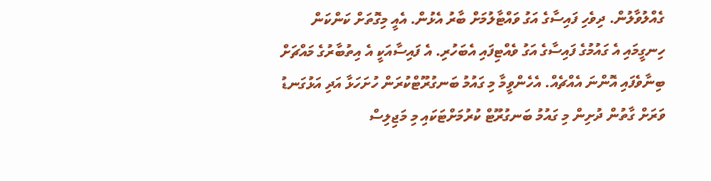ގެއްލުވާލުން. ދިވެހި ފައިސާގެ އަގު ވައްޓާލުމަށް ބާރު އެޅުން. އެއީ މިގޮތަށް ކަންކަން ހިނގީމައި އެ ގައުމުގެ ފައިސާގެ އަގު ވެއްޓިފައި އެބަހުރި. އެ ފައިސާއަކީ އެ އިތުބާރުގެ މައްޗަށް ބިނާވެފައި އޮންނަ އެއްޗެއް. އެހެންވީމާ މި ގައުމު ބަނގުރޫޓްކުރަން ހުށަހަޅާ އަދި އަޅުގަނޑު ވަރަށް ގާތުން ދުށިން މި ގައުމު ބަނގުރޫޓް ކުރުމަށްޓަކައި މި މަޖިލިސް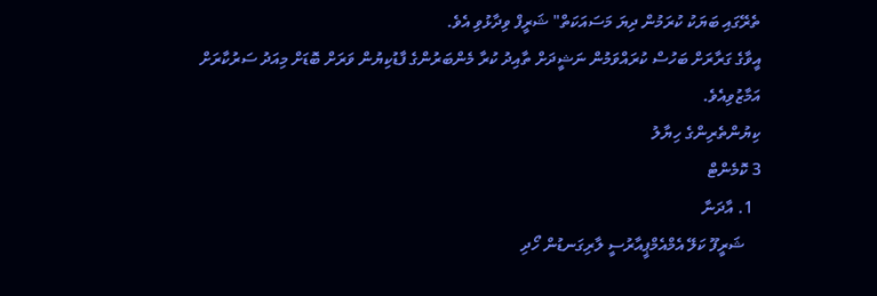ތެރޭގައި ބަޔަކު ކުރަމުން ދިޔަ މަސައަކަތް" ޝަރީފް ވިދާޅުވި އެވެ.
އީވާގެ ގަރާރަށް ބަހުސް ކުރައްވަމުން ނަޝީދަށް ތާއިދު ކުރާ މެންބަރުންގެ ފާޑުކިޔުން ވަރަށް ބޮޑަށް މިއަދު ސަރުކާރަށް އަމާޒުވިއެވެ.
ކިޔުންތެރިންގެ ހިޔާލު
3 ކޮމެންޓް
  1. އާދަނާ
    ޝަރީފޫ ކަލޭ އެމްއެމްޕީއާރުސީ ލާރިގަނޑުން ހޯދި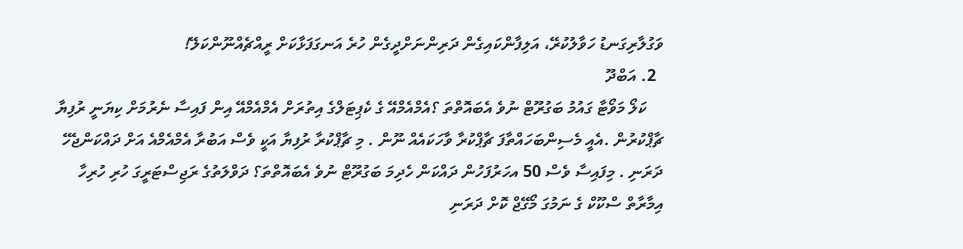ވަގުލާރިގަނޑު ހަވާލުކުރޭ، އަލިފާންކައިގެން ދަރިންނަށްދީގެން ހުރެ އަނގަފަޅާކަށް ރީއްޗެއްނޫންކަލޭ!
  2. އަބްދޫ
    ކަލޯ މަވޯޓާ ގައުމު ބަގުރޫޓް ނުވެ އެބައޮތްތަ ؟އެމްއެމްއޭ ގެ ކެޕިޓަލްގެ އިތުރަށް އެމްއެމްއޭ އިން ފައިސާ ނެރުމަށް ކިޔަނީ ރުފިޔާ ޗާޕްކުރުން .އެއީ މެސިންބަހައްތާފަ ޗާޕްކުރާ ވާހަކައެއް ނޫން . މި ޗާޕްކުރާ ރުފިޔާ އަކީ ވެސް އަބުރާ އެމްއެމްއެ އަށް ދައްކަންޖެހޭ ދަރަނި . މިފައިސާ ވެސް 50 އހަރުފަހުން ދައްކަން ހެދިމަ ބަގުރޫޓް ނުވެ އެބައޮތްތަ؟ ދަވްލަތުގެ ރަޖިސްޓަރީގަ ހުރި ހުރިހާ އިމާރާތް ސްކޫކް ގެ ނަމުގަ މޯގޭޖް ކޮށް ދަރަނި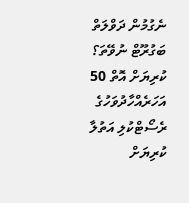ނެގުމުން ދަވްލަތް ބަގުރޫޓް ނުވޭތަ؟ ކުރިޔަށް އޮތް 50 އަހަރެއްހާދުވަހުގެ ރެސޯޓްކުލި އަތުލާ ކުރިޔަށް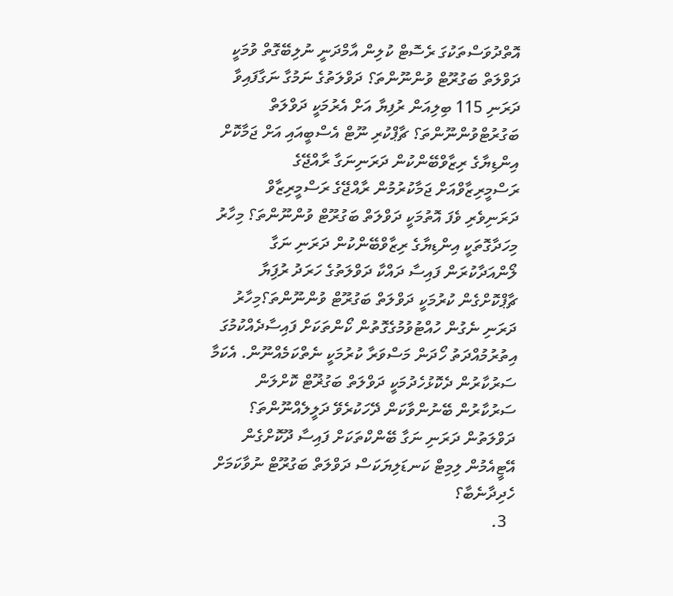އޮތްދުވަސްތަކުގަ ރެސޮޓް ކުލިން އާމްދަނީ ނުލިބޭގޮތް ވުމަކީ ދަވްލަތް ބަގުރޫޓް ވުންނޫންތަ؟ ދަވްލަތުގެ ނަމުގާ ނަގާފައިވާ ދަރަނި 115 ބިލިއަން ރުފިޔާ އަށް އެރުމަކީ ދަވްލަތް ބަގުރުޓްވުންނޫންތަ؟ ޗާޕްކުރި ނޫޓް އެސްބީއައި އަށް ޖަމާކޮށް އިންޑިޔާގެ ރިޒާވްބޭންކުން ދަރަނިނަގާ ރާއްޖޭގެ ރަސްމީރިޒާވްއަށް ޖަމާކުރުމުން ރާއްޖޭގެ ރަސްމީރިޒާވް ދަރަނިވެރި ވެފަ އޮތުމަކީ ދަވްލަތް ބަގުރޫޓް ވުންނޫންތަ؟ މިހާރު މިހަދާގޮތަކީ އިންޑިޔާގެ ރިޒާވްބޭންކުން ދަރަނި ނަގާ ލޯންއަދާކުރަން ފައިސާ ދައްކާ ދަވްލަތުގެ ހަރަދު ރުފަިޔާ ޗާޕްކޮށްގެން ކުރުމަކީ ދަވްލަތް ބަގުރޫޓް ވުންނޫންތަ؟މިހާރު ދަރަނި ނެގުން ހުއްޓުވުމުގެގޮތުން ކޯންތަކަށް ފައިސާދެއްކުމުގަ އިތުރުމުއްދަތު ހޯދަން މަސްވަރާ ކުރުމަކީ ނެތްކަމެއްނޫން. އެކަމާ ސަރުކާރުން ދެކޮޅުހެދުމަކީ ދަވްލަތް ބަގުޜޫޓް ކޮށްލަން ސަރުކާރުން ބޭނުންވާކަން ދޭހަކުރެވޭ ދަލީލެއްނޫންތަ؟ ދަވްލަތުން ދަރަނި ނަގާ ބޭންކްތަކަށް ފައިސާ ދޫކޮށްގެން އޭޓީއެމުން ލިމިޓް ކަނޑަލިޔަކަސް ދަވްލަތް ބަގުރޫޓް ނުވާކަމަށް ހެދިދާނެބާ؟
  3.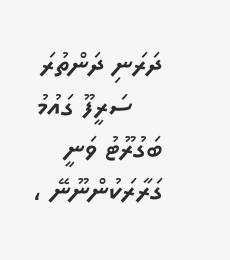ދަރަނި ދަންތުރަ
    ސަރީފޫ ގައުމު ބަގުރޫޓު ވަނީ ގަރާރަކުންނޫނޭ ،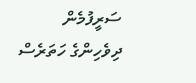ސަރީފުމެން ދިވެހިންގެ ހަތަރެސް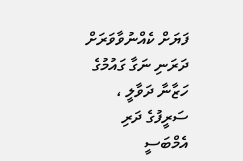ފަޔަށް ކެއްނުވާވަރަށް ދަރަނި ނަގާ ގައުމުގެ ހަޒާނާ ދަވާލީ ، ސަރީފުގެ ދަރި އެމްބަސީ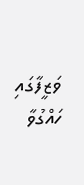ވަޒީފާގައި ހައްގުވާ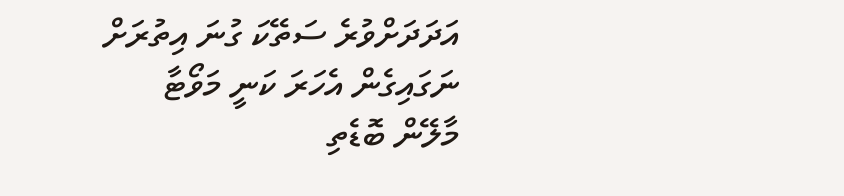އަދަދަށްވުރެ ސަތޭކަ ގުނަ އިތުރަށް ނަގައިގެން އެހަރަ ކަނީ މަވޯޓާ މާލޭން ބޮޑެތި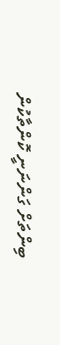ބިންތަށް ގަންނަނީ ކޮންތާކުން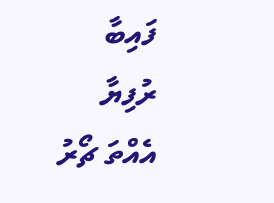ފައިބާ ރުފިޔާ އެއްތަ ޗޯރު